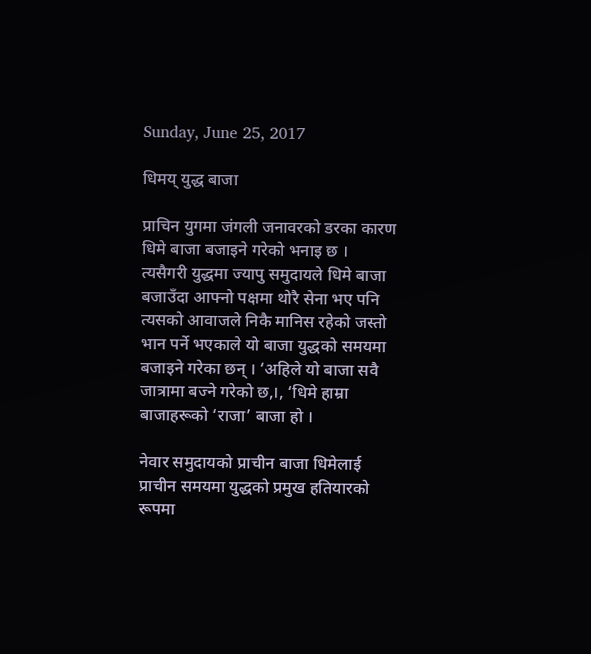Sunday, June 25, 2017

धिमय् युद्ध बाजा

प्राचिन युगमा जंगली जनावरको डरका कारण धिमे बाजा बजाइने गरेको भनाइ छ । त्यसैगरी युद्धमा ज्यापु समुदायले धिमे बाजा बजाउँदा आफ्नो पक्षमा थोरै सेना भए पनि त्यसको आवाजले निकै मानिस रहेको जस्तो भान पर्ने भएकाले यो बाजा युद्धको समयमा बजाइने गरेका छन् । ‘अहिले यो बाजा सवै जात्रामा बज्ने गरेको छ,।, ‘धिमे हाम्रा बाजाहरूको ‘राजा’ बाजा हो ।

नेवार समुदायको प्राचीन बाजा धिमेलाई प्राचीन समयमा युद्धको प्रमुख हतियारको रूपमा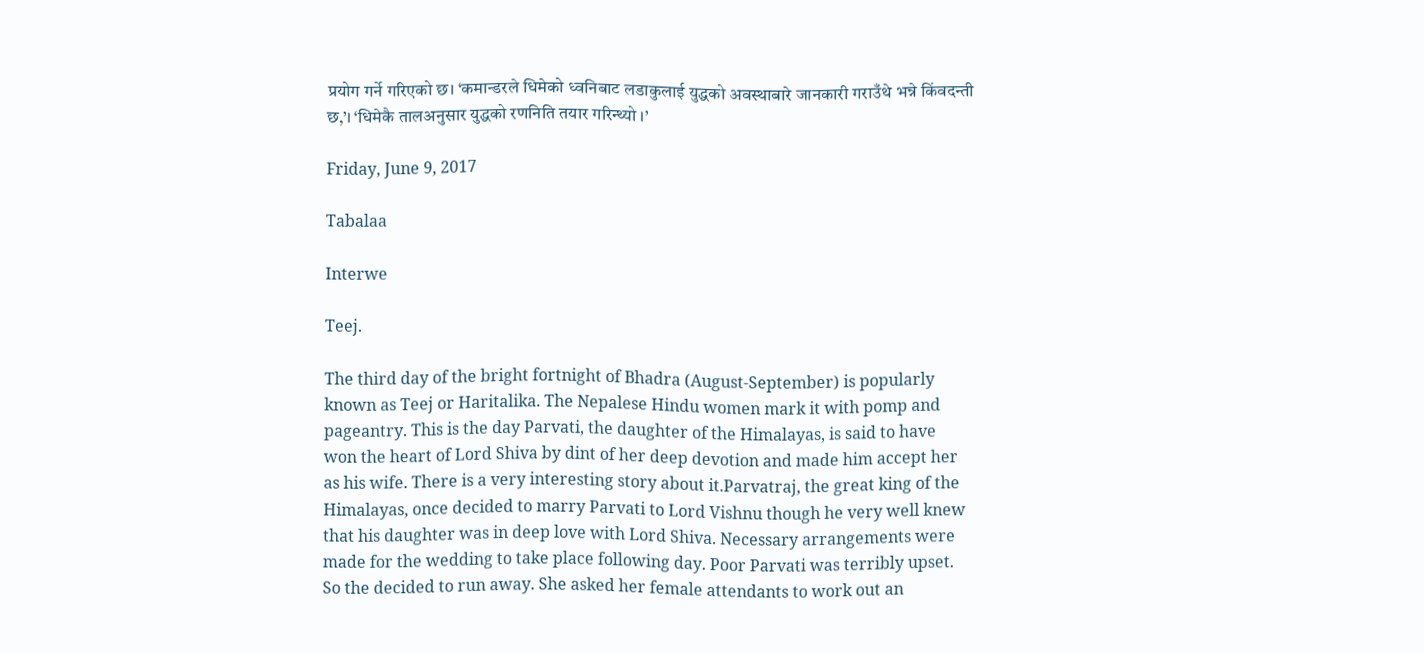प्रयोग गर्ने गरिएको छ। ‘कमान्डरले धिमेको ध्वनिबाट लडाकुलाई युद्धको अवस्थाबारे जानकारी गराउँथे भन्ने किंवदन्ती छ,’। ‘धिमेकै तालअनुसार युद्धको रणनिति तयार गरिन्थ्यो ।’

Friday, June 9, 2017

Tabalaa

Interwe

Teej.

The third day of the bright fortnight of Bhadra (August-September) is popularly known as Teej or Haritalika. The Nepalese Hindu women mark it with pomp and pageantry. This is the day Parvati, the daughter of the Himalayas, is said to have won the heart of Lord Shiva by dint of her deep devotion and made him accept her as his wife. There is a very interesting story about it.Parvatraj, the great king of the Himalayas, once decided to marry Parvati to Lord Vishnu though he very well knew that his daughter was in deep love with Lord Shiva. Necessary arrangements were made for the wedding to take place following day. Poor Parvati was terribly upset. So the decided to run away. She asked her female attendants to work out an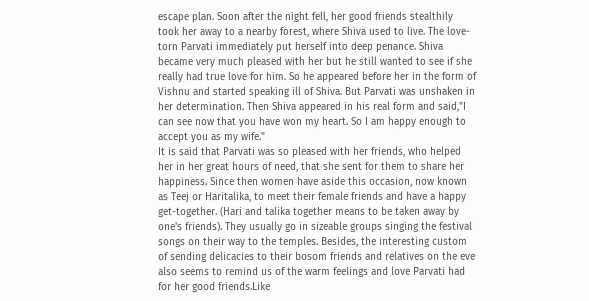escape plan. Soon after the night fell, her good friends stealthily took her away to a nearby forest, where Shiva used to live. The love-torn Parvati immediately put herself into deep penance. Shiva became very much pleased with her but he still wanted to see if she really had true love for him. So he appeared before her in the form of Vishnu and started speaking ill of Shiva. But Parvati was unshaken in her determination. Then Shiva appeared in his real form and said,"I can see now that you have won my heart. So I am happy enough to accept you as my wife."
It is said that Parvati was so pleased with her friends, who helped her in her great hours of need, that she sent for them to share her happiness. Since then women have aside this occasion, now known as Teej or Haritalika, to meet their female friends and have a happy get-together. (Hari and talika together means to be taken away by one's friends). They usually go in sizeable groups singing the festival songs on their way to the temples. Besides, the interesting custom of sending delicacies to their bosom friends and relatives on the eve also seems to remind us of the warm feelings and love Parvati had for her good friends.Like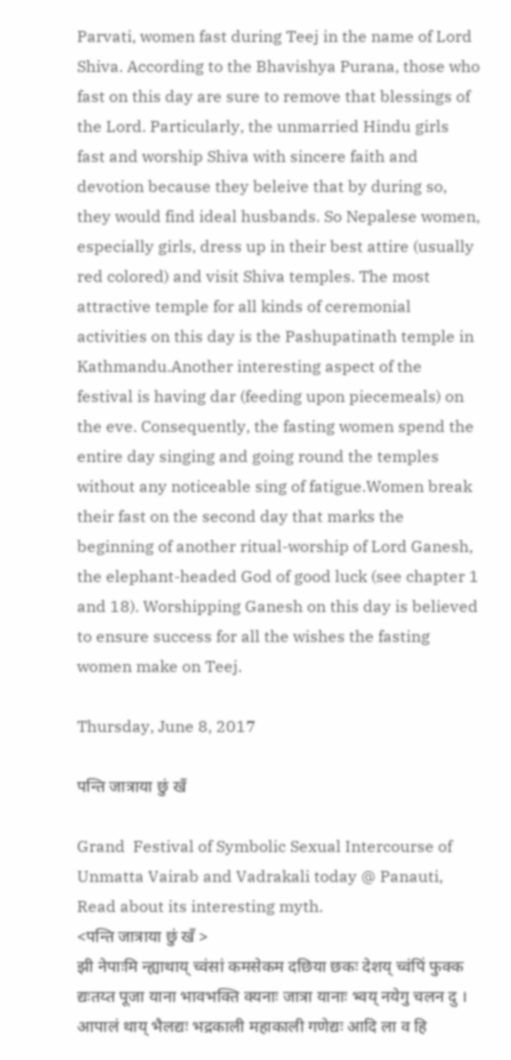Parvati, women fast during Teej in the name of Lord Shiva. According to the Bhavishya Purana, those who fast on this day are sure to remove that blessings of the Lord. Particularly, the unmarried Hindu girls fast and worship Shiva with sincere faith and devotion because they beleive that by during so, they would find ideal husbands. So Nepalese women, especially girls, dress up in their best attire (usually red colored) and visit Shiva temples. The most attractive temple for all kinds of ceremonial activities on this day is the Pashupatinath temple in Kathmandu.Another interesting aspect of the festival is having dar (feeding upon piecemeals) on the eve. Consequently, the fasting women spend the entire day singing and going round the temples without any noticeable sing of fatigue.Women break their fast on the second day that marks the beginning of another ritual-worship of Lord Ganesh, the elephant-headed God of good luck (see chapter 1 and 18). Worshipping Ganesh on this day is believed to ensure success for all the wishes the fasting women make on Teej.

Thursday, June 8, 2017

पन्ति जात्राया छुं खँ

Grand  Festival of Symbolic Sexual Intercourse of Unmatta Vairab and Vadrakali today @ Panauti, Read about its interesting myth.
<पन्ति जात्राया छुं खँ >
झी नेपाःमि न्ह्याथाय् च्वंसां कमसेकम दछिया छकः देशय् च्वंपिं फुक्क द्यःतय्त पूजा याना भावभक्ति क्यनाः जात्रा यानाः भ्वय् नयेगु चलन दु । आपालं थाय् भैलद्यः भद्रकाली महाकाली गणेद्यः आदि ला व हि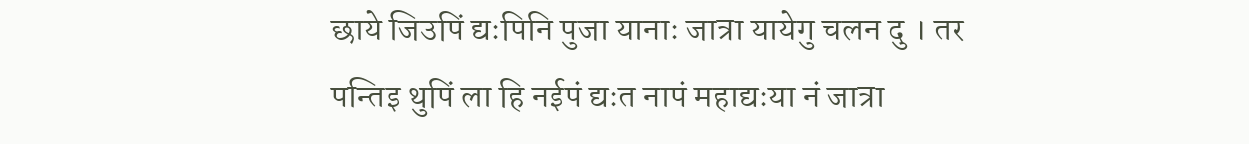छाये जिउपिं द्यःपिनि पुजा यानाः जात्रा यायेगु चलन दु । तर पन्तिइ थुपिं ला हि नईपं द्यःत नापं महाद्यःया नं जात्रा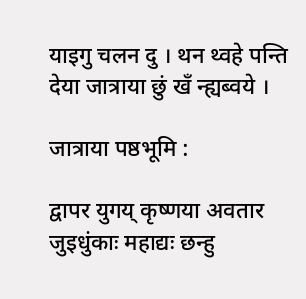याइगु चलन दु । थन थ्वहे पन्ति देया जात्राया छुं खँ न्ह्यब्वये ।

जात्राया पष्ठभूमि :

द्वापर युगय् कृष्णया अवतार जुइधुंकाः महाद्यः छन्हु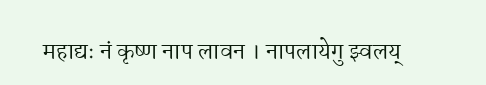महाद्यः नं कृष्ण नाप लावन । नापलायेगु झ्वलय्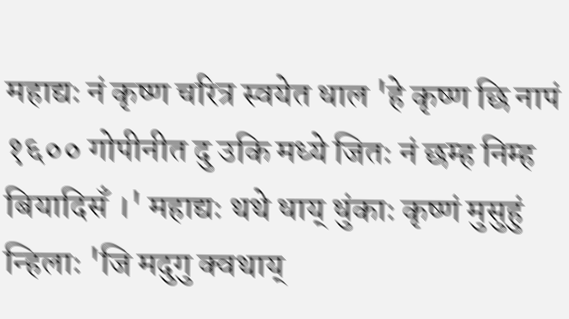महाद्यः नं कृष्ण चरित्र स्वयेत धाल 'हे कृष्ण छि नापं १६०० गोपीनीत दु उकि मध्ये जितः नं छम्ह निम्ह बियादिसँ ।' महाद्यः थथे धाय् धुंकाः कृष्णं मुसुहुं न्हिलाः 'जि मदुगु क्वथाय्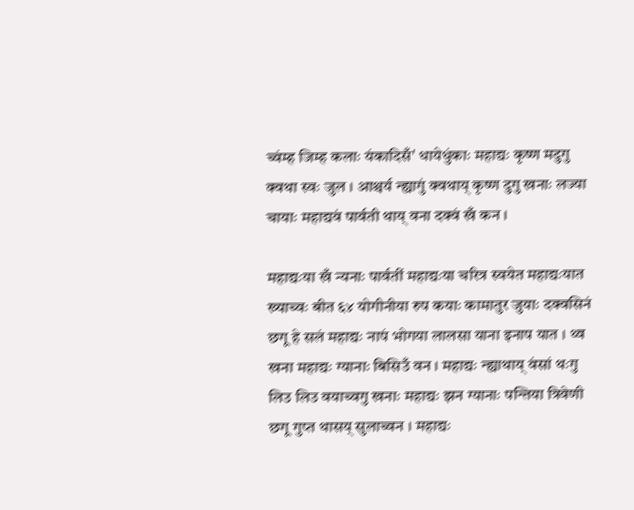च्वंम्ह जिम्ह कलाः यंकादिसँ' धायेधुंकाः महाद्यः कृष्ण मदुगु क्वथा स्वः जुल । आश्चर्य न्ह्यागुं क्वथाय् कृष्ण दुगु खनाः लज्या चायाः महाद्यवं पार्वती थाय् वना दक्वं खँ कन ।

महाद्यःया खँ न्यनाः पार्वतीं महाद्यःया चरित्र स्वयेत महाद्यःयात ख्याच्वः बीत ६४ योगीनीया रुप कयाः कामातुर जुयाः दक्वसिनं छगू हे सलं महाद्यः नापं भोगया लालसा याना इनाप यात । थ्व खना महाद्यः ग्यानाः बिसिउँ वन । महाद्यः न्ह्याथाय् वंसां थःगु लिउ लिउ वयाच्वगु खनाः महाद्यः झन ग्यानाः पन्तिया त्रिवेणी छगू गुप्त थासय् सुलाच्वन । महाद्यः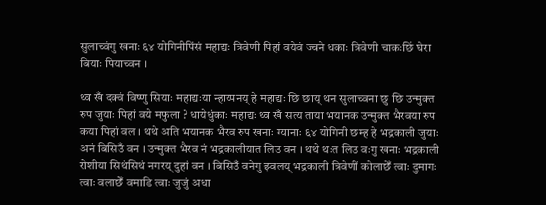सुलाच्वंगु खनाः ६४ योगिनीपिंसं महाद्यः त्रिवेणी पिहां वयेवं ज्वने धकाः त्रिवेणी चाकःछिं घेरा बियाः पियाच्वन ।

थ्व खँ दक्वं विष्णु सियाः महाद्यःया न्हाय्पनय् हे महाद्यः छि छाय् थन सुलाच्वना छु छि उन्मुक्त रुप जुयाः पिहां वये मफुला ? धायेधुंकाः महाद्यः थ्व खँ सत्य ताया भयानक उन्मुक्त भैरवया रुप कया पिहां वल । थथे अति भयानक भैरव रुप खनाः ग्यानाः ६४ योगिनी छम्ह हे भद्रकाली जुयाः अनं बिसिउँ वन । उन्मुक्त भैरव नं भद्रकालीयात लिउ वन । थथे थःत लिउ वःगु खनाः भद्रकाली रोशीया सिथंसिथं नगरय् दुहां वन । बिसिउँ वनेगु झ्वलय् भद्रकाली त्रिवेणीं कोलाछेँ त्वाः दुमागः त्वाः वलाछेँ वमाडि त्वाः जुजुं अधा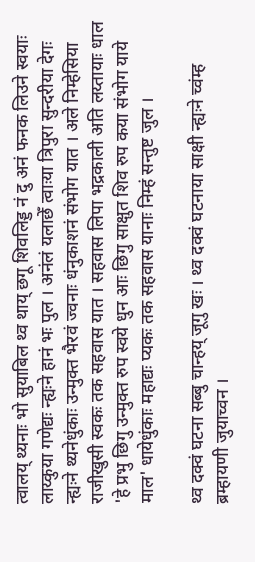त्वालय् थ्यनाः भो सुयाबिल थ्व थाय् छगू शिवलिड्ड नं दु अनं फनक लिउने स्वयाः लाय्कुया गणेद्यः न्ह्यःने हानं भः पुल । अनंलं यलाछेँ त्वाःया त्रिपुरा सुन्दरीया देगः न्ह्यःने थ्यनेधुंकाः उन्मुक्त भैरवं ज्वनाः धंनुकाशनं संभोग यात । अले निम्हेसिया राजीखुसी स्वकः तक सहवास यात । सहवास लिपा भद्रकाली अति लय्तायाः धाल 'हे प्रभु छिगु उन्मुक्त रुप स्वये धुन आः छिगु साक्षुत शिव रुप कया संभोग याये माल' धायेधुंकाः महाद्यः प्यकः तक सहवास यानाः निम्हं सन्तुष्ट जुल ।

थ्व दक्वं घटना सब्बु चान्हय् जूगु खः । थ्व दक्वं घटनाया साक्षी न्ह्यःने च्वंम्ह ब्रम्हायणी जुयाच्वन ।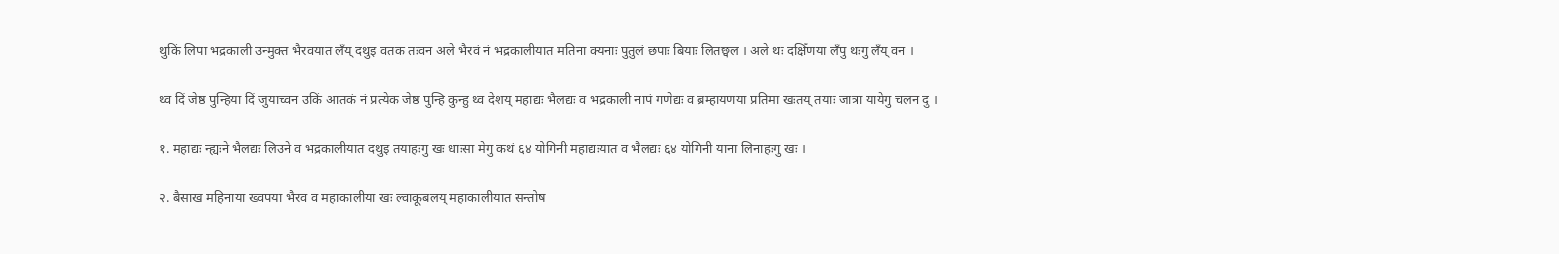थुकिं लिपा भद्रकाली उन्मुक्त भैरवयात लँय् दथुइ वतक तःवन अले भैरवं नं भद्रकालीयात मतिना क्यनाः पुतुलं छपाः बियाः लितछ्वल । अले थः दक्षिँणया लँपु थःगु लँय् वन ।

थ्व दिं जेष्ठ पुन्हिया दिं जुयाच्वन उकिं आतकं नं प्रत्येक जेष्ठ पुन्हि कुन्हु थ्व देशय् महाद्यः भैलद्यः व भद्रकाली नापं गणेद्यः व ब्रम्हायणया प्रतिमा खःतय् तयाः जात्रा यायेगु चलन दु ।

१. महाद्यः न्ह्यःने भैलद्यः लिउने व भद्रकालीयात दथुइ तयाहःगु खः धाःसा मेगु कथं ६४ योगिनी महाद्यःयात व भैलद्यः ६४ योगिनी याना लिनाहःगु खः ।

२. बैसाख महिनाया ख्वपया भैरव व महाकालीया खः ल्वाकूबलय् महाकालीयात सन्तोष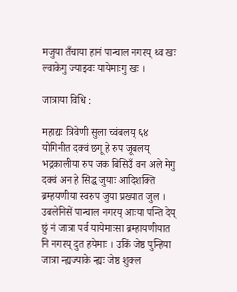मजुया तँचाया हानं पान्चाल नगरय् थ्व खः ल्वाकेगु ज्याझ्वः यायेमाःगु खः ।

जात्राया विधि :

महाद्यः त्रिवेणी सुला च्वंबलय् ६४ योगिनीत दक्वं छगू हे रुप जूबलय् भद्रकालीया रुप जक बिसिउँ वन अले मेगु दक्वं अन हे सिद्ध जुयाः आदिशक्ति ब्रम्हयणीया स्वरुप जुया प्रख्यात जुल । उबलेनिसें पान्चाल नगरय् आःया पन्ति देय् छुं नं जात्रा पर्व यायेमाःसा ब्रम्हायणीयात नि नगरय् दुत हयेमाः । उकिं जेष्ठ पुन्हिया जात्रा न्ह्यज्याके न्ह्यः जेष्ठ शुक्ल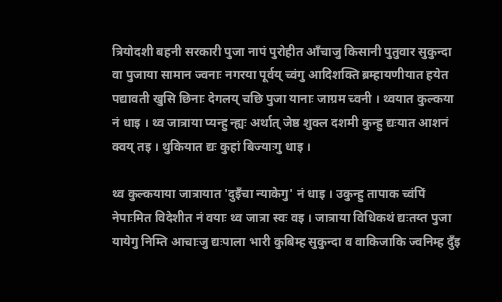त्रियोदशी बहनी सरकारी पुजा नापं पुरोहीत आँचाजु किसानी पुतुवार सुकुन्दा वा पुजाया सामान ज्वनाः नगरया पूर्वय् च्वंगु आदिशक्ति ब्रम्हायणीयात हयेत पद्यावती खुसि छिनाः देगलय् चछि पुजा यानाः जाग्रम च्वनी । थ्वयात कुल्कया नं धाइ । थ्व जात्राया प्यन्हु न्ह्यः अर्थात् जेष्ठ शुक्ल दशमी कुन्हु द्यःयात आशनं क्वय् तइ । थुकियात द्यः कुहां बिज्याःगु धाइ ।

थ्व कुल्कयाया जात्रायात 'दुइँचा न्याकेगु' नं धाइ । उकुन्हु तापाक च्वंपिं नेपाःमित विदेशीत नं वयाः थ्व जात्रा स्वः वइ । जात्राया विधिकथं द्यःतय्त पुजा यायेगु निम्ति आचाःजु द्यःपाला भारी कुबिम्ह सुकुन्दा व वाकिजाकि ज्वनिम्ह दुँइ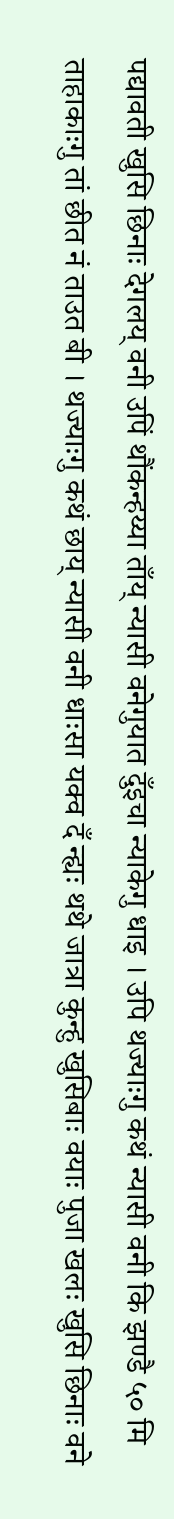पद्यावती खुसि छिनाः देगलय् वनी उपिं थौंकन्हय्या ताँय् न्यासी वनेगुयात दुँइचा न्याकेगु धाइ । उपि थज्याःगु कथं न्यासी वनी कि झण्डै ५० मि ताहाकाःगु तां छीत नं ताउत बी । थज्याःगु कथं छाय् न्यासी वनी धाःसा यक्व दँ न्ह्यः थथे जात्रा कुन्हु खुसिबाः वयाः पुजा खलः खुसि छिनाः वने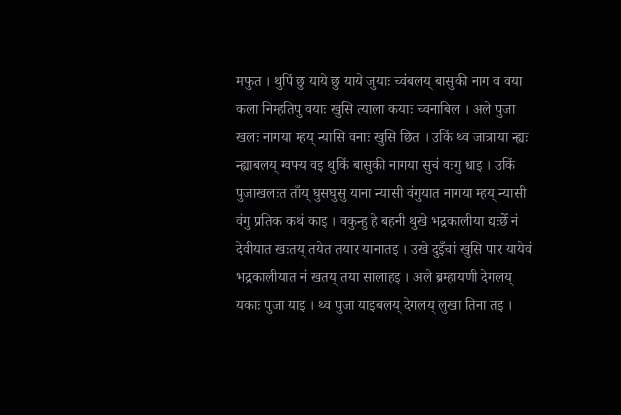मफुत । थुपिं छु याये छु याये जुयाः च्वंबलय् बासुकी नाग व वया कला निम्हतिपु वयाः खुसि त्याला कयाः च्वनाबिल । अले पुजा खलः नागया म्हय् न्यासि वनाः खुसि छित । उकिं थ्व जात्राया न्ह्यः न्ह्याबलय् ग्वफ्य वइ थुकिं बासुकी नागया सुचं वःगु धाइ । उकिं पुजाखलःत ताँय् घुसघुसु याना न्यासी वंगुयात नागया म्हय् न्यासी वंगु प्रतिक कथं काइ । वकुन्हु हे बहनी थुखे भद्रकालीया द्यःछेँ नं देवीयात खःतय् तयेत तयार यानातइ । उखे दुइँचां खुसि पार यायेवं भद्रकालीयात नं खतय् तया सालाहइ । अले ब्रम्हायणी देगलय् यकाः पुजा याइ । थ्व पुजा याइबलय् देगलय् लुखा तिना तइ ।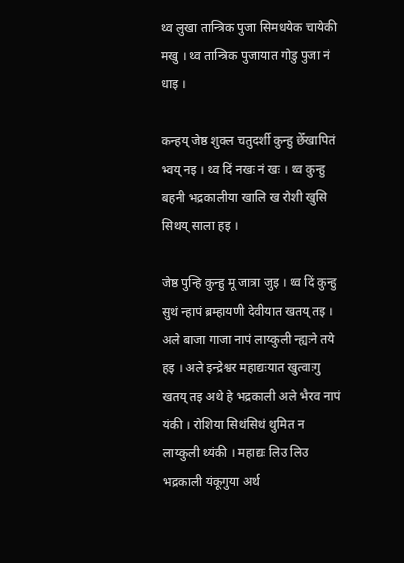थ्व लुखा तान्त्रिक पुजा सिमधयेक चायेकी मखु । थ्व तान्त्रिक पुजायात गोडु पुजा नं धाइ ।

कन्हय् जेष्ठ शुक्ल चतुदर्शी कुन्हु छेँखापितं भ्वय् नइ । थ्व दिं नखः नं खः । थ्व कुन्हु बहनी भद्रकालीया खालि ख रोशी खुसि सिथय् साला हइ ।

जेष्ठ पुन्हि कुन्हु मू जात्रा जुइ । थ्व दिं कुन्हु सुथं न्हापं ब्रम्हायणी देवीयात खतय् तइ । अले बाजा गाजा नापं लाय्कुली न्ह्यःने तये हइ । अले इन्द्रेश्वर महाद्यःयात खुत्वाःगु खतय् तइ अथे हे भद्रकाली अले भैरव नापं यंकी । रोशिया सिथंसिथं थुमित न लाय्कुली थ्यंकी । महाद्यः लिउ लिउ भद्रकाली यंकूगुया अर्थ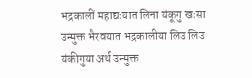भद्रकालीं महाद्यःयात लिना यंकूगु खःसा उन्मुक्त भैरवयात भद्रकालीया लिउ लिउ यंकीगुया अर्थ उन्मुक्त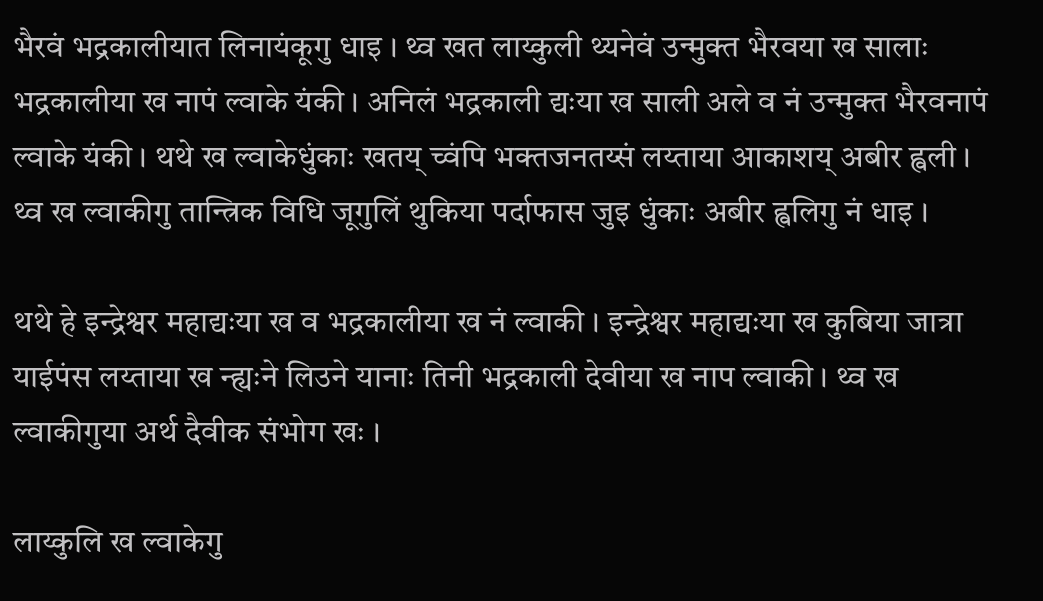भैरवं भद्रकालीयात लिनायंकूगु धाइ । थ्व खत लाय्कुली थ्यनेवं उन्मुक्त भैरवया ख सालाः भद्रकालीया ख नापं ल्वाके यंकी । अनिलं भद्रकाली द्यःया ख साली अले व नं उन्मुक्त भैरवनापं ल्वाके यंकी । थथे ख ल्वाकेधुंकाः खतय् च्वंपि भक्तजनतय्सं लय्ताया आकाशय् अबीर ह्वली । थ्व ख ल्वाकीगु तान्त्रिक विधि जूगुलिं थुकिया पर्दाफास जुइ धुंकाः अबीर ह्वलिगु नं धाइ ।

थथे हे इन्द्रेश्वर महाद्यःया ख व भद्रकालीया ख नं ल्वाकी । इन्द्रेश्वर महाद्यःया ख कुबिया जात्रा याईपंस लय्ताया ख न्ह्यःने लिउने यानाः तिनी भद्रकाली देवीया ख नाप ल्वाकी । थ्व ख ल्वाकीगुया अर्थ दैवीक संभोग खः ।

लाय्कुलि ख ल्वाकेगु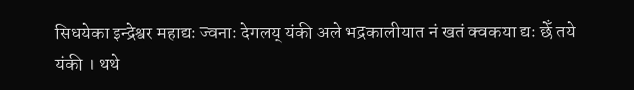सिधयेका इन्द्रेश्वर महाद्यः ज्वनाः देगलय् यंकी अले भद्रकालीयात नं खतं क्वकया द्यः छेँ तये यंकी । थथे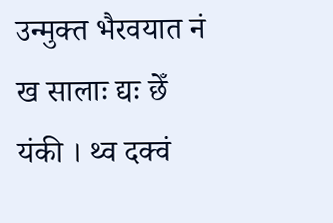उन्मुक्त भैरवयात नं ख सालाः द्यः छेँ यंकी । थ्व दक्वं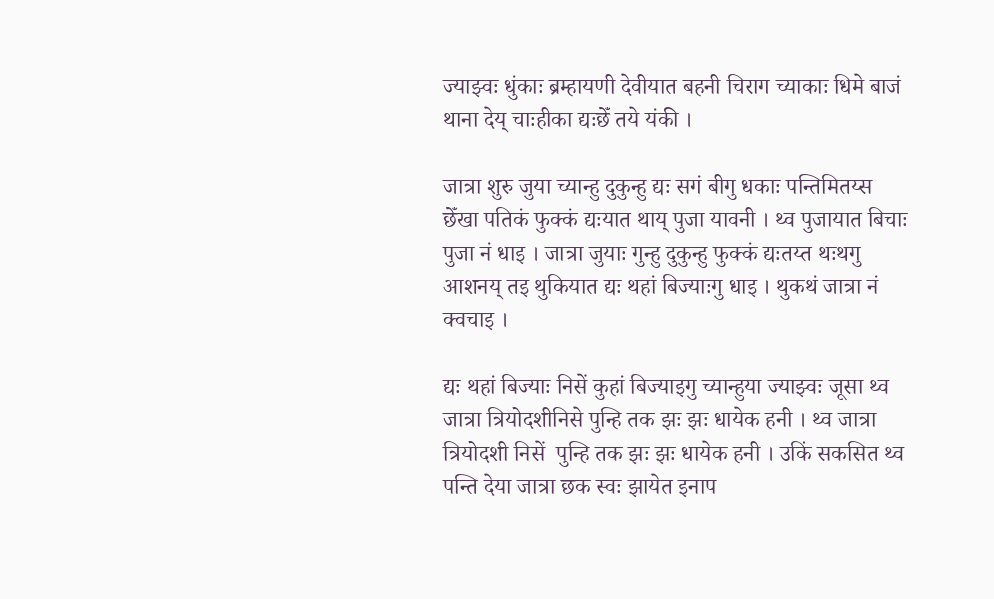ज्याझ्वः धुंकाः ब्रम्हायणी देवीयात बहनी चिराग च्याकाः धिमे बाजं थाना देय् चाःहीका द्यःछेँ तये यंकी ।

जात्रा शुरु जुया च्यान्हु दुकुन्हु द्यः सगं बीगु धकाः पन्तिमितय्स छेँखा पतिकं फुक्कं द्यःयात थाय् पुजा यावनी । थ्व पुजायात बिचाः पुजा नं धाइ । जात्रा जुयाः गुन्हु दुकुन्हु फुक्कं द्यःतय्त थःथगु आशनय् तइ थुकियात द्यः थहां बिज्याःगु धाइ । थुकथं जात्रा नं क्वचाइ ।

द्यः थहां बिज्याः निसें कुहां बिज्याइगु च्यान्हुया ज्याझ्वः जूसा थ्व जात्रा त्रियोदशीनिसे पुन्हि तक झः झः धायेक हनी । थ्व जात्रा त्रियोदशी निसें  पुन्हि तक झः झः धायेक हनी । उकिं सकसित थ्व पन्ति देया जात्रा छक स्वः झायेत इनाप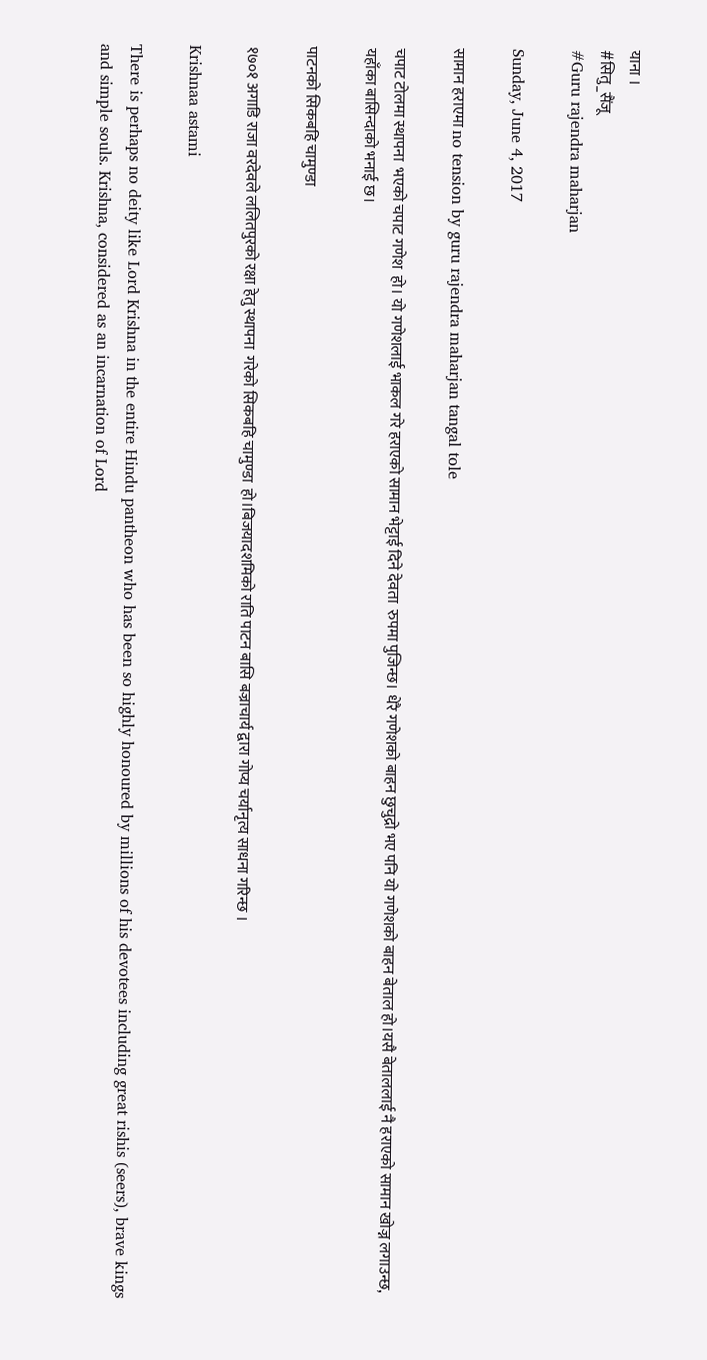याना ।
#सितु_सैंजू
#Guru rajendra maharjan

Sunday, June 4, 2017

सामान हराएमा no tension by guru rajendra maharjan tangal tole

चपाट टोलमा स्थापना  भएको चपाट गणेश  हो। यो गणेशलाई भाकल गरे हराएको सामान भेट्टाई दिने देवता  रुपमा पुजिन्छ। धेरै गणेशको बाहन छुचुद्रो भए पनि यो गणेशको बाहन बेताल हो।यसै बेताललाई नै हराएको सामान खोज्न लगाउन्छ, यहाँका बासिन्दाको भनाई छ।

पाटनको सिकबहि चामुण्डा

१७०१ अगाडि राजा वरदेवले ललितपुरको रक्षा हेतु स्थापना  गरेको सिकबहि चामुण्डा  हो।बिजयादशमिको राति पाटन बासि बज्राचार्य द्वारा गोप्य चर्यानृत्य साधना गरिन्छ ।

Krishnaa astami

There is perhaps no deity like Lord Krishna in the entire Hindu pantheon who has been so highly honoured by millions of his devotees including great rishis (seers), brave kings and simple souls. Krishna, considered as an incarnation of Lord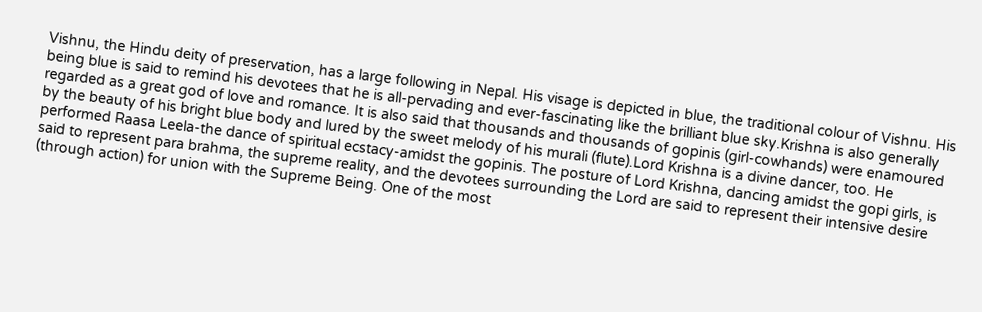Vishnu, the Hindu deity of preservation, has a large following in Nepal. His visage is depicted in blue, the traditional colour of Vishnu. His being blue is said to remind his devotees that he is all-pervading and ever-fascinating like the brilliant blue sky.Krishna is also generally regarded as a great god of love and romance. It is also said that thousands and thousands of gopinis (girl-cowhands) were enamoured by the beauty of his bright blue body and lured by the sweet melody of his murali (flute).Lord Krishna is a divine dancer, too. He performed Raasa Leela-the dance of spiritual ecstacy-amidst the gopinis. The posture of Lord Krishna, dancing amidst the gopi girls, is said to represent para brahma, the supreme reality, and the devotees surrounding the Lord are said to represent their intensive desire (through action) for union with the Supreme Being. One of the most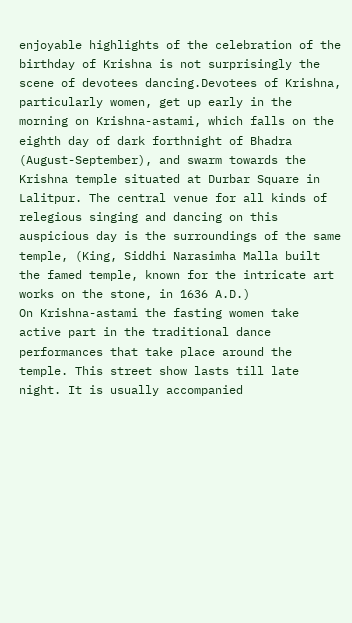enjoyable highlights of the celebration of the birthday of Krishna is not surprisingly the scene of devotees dancing.Devotees of Krishna, particularly women, get up early in the morning on Krishna-astami, which falls on the eighth day of dark forthnight of Bhadra (August-September), and swarm towards the Krishna temple situated at Durbar Square in Lalitpur. The central venue for all kinds of relegious singing and dancing on this auspicious day is the surroundings of the same temple, (King, Siddhi Narasimha Malla built the famed temple, known for the intricate art works on the stone, in 1636 A.D.)
On Krishna-astami the fasting women take active part in the traditional dance performances that take place around the temple. This street show lasts till late night. It is usually accompanied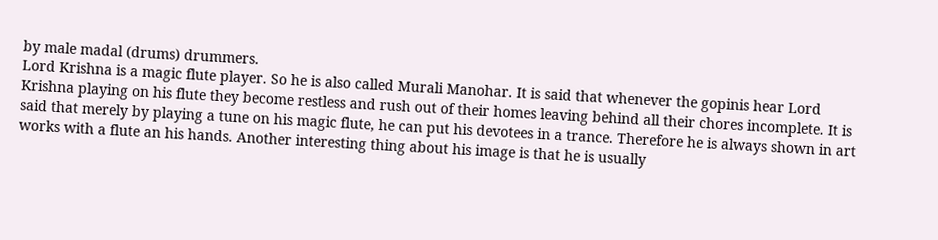by male madal (drums) drummers.
Lord Krishna is a magic flute player. So he is also called Murali Manohar. It is said that whenever the gopinis hear Lord Krishna playing on his flute they become restless and rush out of their homes leaving behind all their chores incomplete. It is said that merely by playing a tune on his magic flute, he can put his devotees in a trance. Therefore he is always shown in art works with a flute an his hands. Another interesting thing about his image is that he is usually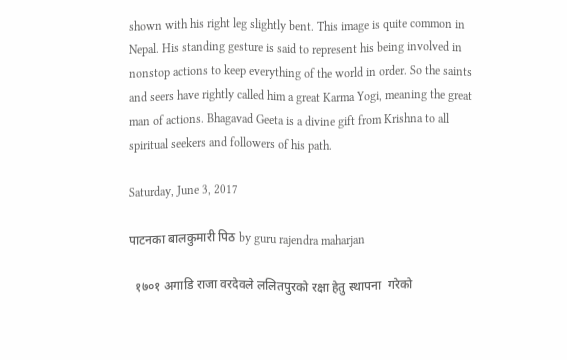shown with his right leg slightly bent. This image is quite common in Nepal. His standing gesture is said to represent his being involved in nonstop actions to keep everything of the world in order. So the saints and seers have rightly called him a great Karma Yogi, meaning the great man of actions. Bhagavad Geeta is a divine gift from Krishna to all spiritual seekers and followers of his path.

Saturday, June 3, 2017

पाटनका बालकुमारी पिठ by guru rajendra maharjan

  १७०१ अगाडि राजा वरदेवले ललितपुरको रक्षा हेतु स्थापना  गरेको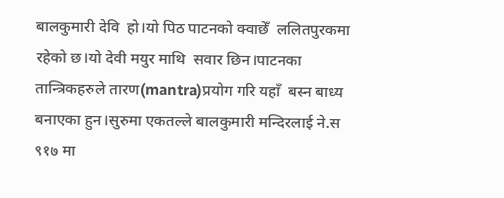बालकुमारी देवि  हो।यो पिठ पाटनको क्वाछेँ  ललितपुरकमा रहेको छ।यो देवी मयुर माथि  सवार छिन।पाटनका  तान्त्रिकहरुले तारण(mantra)प्रयोग गरि यहाँ  बस्न बाध्य बनाएका हुन।सुरुमा एकतल्ले बालकुमारी मन्दिरलाई ने.स ९१७ मा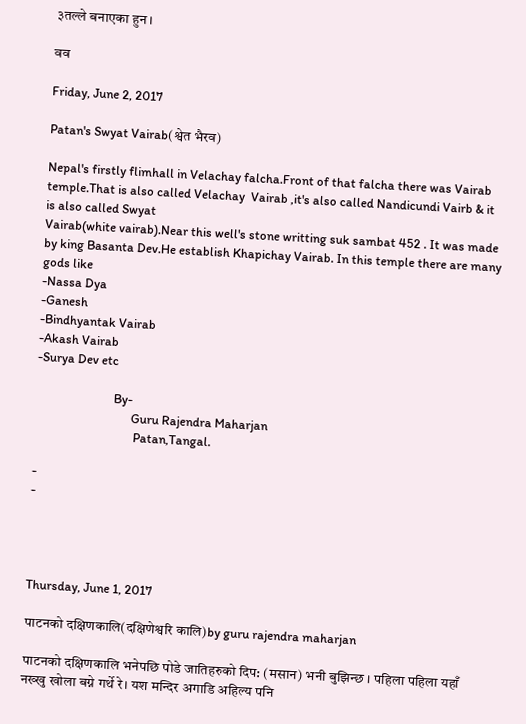३तल्ले बनाएका हुन।

वव

Friday, June 2, 2017

Patan's Swyat Vairab(श्वेत भैरव)

Nepal's firstly flimhall in Velachay falcha.Front of that falcha there was Vairab temple.That is also called Velachay  Vairab ,it's also called Nandicundi Vairb & it is also called Swyat
Vairab(white vairab).Near this well's stone writting suk sambat 452 . It was made by king Basanta Dev.He establish Khapichay Vairab. In this temple there are many gods like
-Nassa Dya
-Ganesh
-Bindhyantak Vairab
-Akash Vairab
-Surya Dev etc

                          By-
                                Guru Rajendra Maharjan
                                 Patan,Tangal.

-
-




Thursday, June 1, 2017

पाटनको दक्षिणकालि(दक्षिणेश्वरि कालि)by guru rajendra maharjan

पाटनको दक्षिणकालि भनेपछि पोडे जातिहरुको दिप: (मसान) भनी बुझिन्छ । पहिला पहिला यहाँ नख्खु खोला बग्ने गर्थे रे। यश मन्दिर अगाडि अहिल्य पनि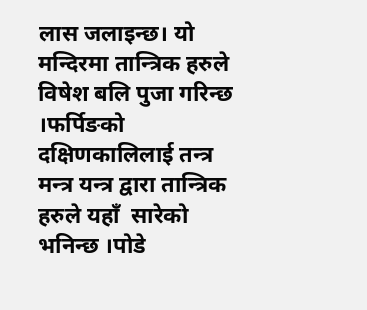लास जलाइन्छ। यो मन्दिरमा तान्त्रिक हरुले विषेश बलि पुजा गरिन्छ ।फर्पिङको दक्षिणकालिलाई तन्त्र मन्त्र यन्त्र द्वारा तान्त्रिक हरुले यहाँ  सारेको भनिन्छ ।पोडे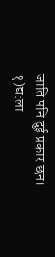जाति पनि दुई प्रकार छन।
१)द्य:ला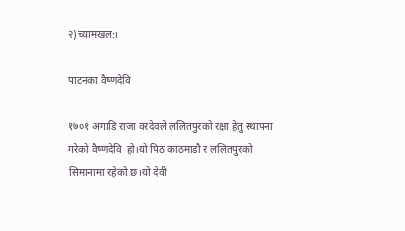२)च्यामखल:।

पाटनका वैष्णदेवि

१७०१ अगाडि राजा वरदेवले ललितपुरको रक्षा हेतु स्थापना  गरेको वैष्णदेवि  हो।यो पिठ काठमाडौ र ललितपुरको सिमानामा रहेको छ।यो देवी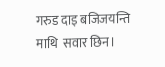गरुड दाइ बजिजयन्ति माथि  सवार छिन।